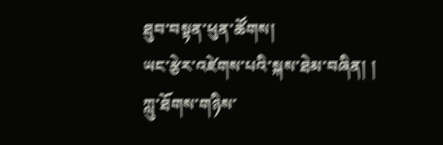ཐུབ་བསྟན་ཕུན་ཚོགས།
ཡང་རྩེར་འཛེགས་པའི་སྐས་ཐེམ་བཞིན། །
ཀླུ་ཐོགས་གཉིས་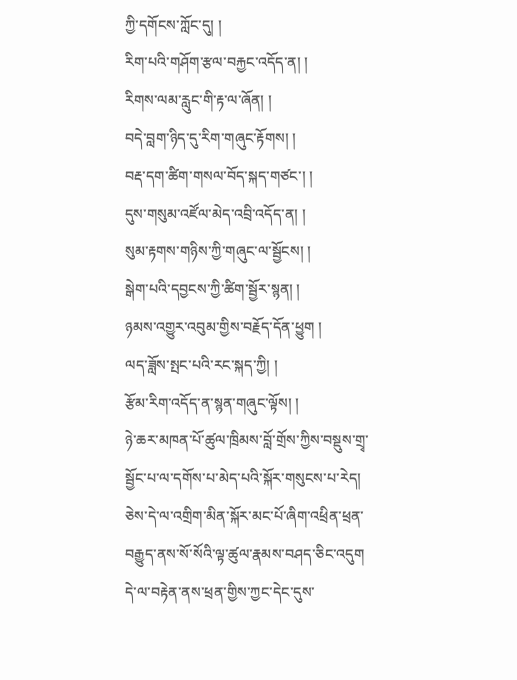ཀྱི་དགོངས་ཀློང་དུ། །
རིག་པའི་གཤོག་རྩལ་བརྐྱང་འདོད་ན། །
རིགས་ལམ་རླུང་གི་རྟ་ལ་ཞོན། །
བདེ་བླག་ཉིད་དུ་རིག་གཞུང་རྟོགས། །
བརྡ་དག་ཚིག་གསལ་བོད་སྐད་གཙང་། །
དུས་གསུམ་འཛོལ་མེད་འབྲི་འདོད་ན། །
སུམ་རྟགས་གཉིས་ཀྱི་གཞུང་ལ་སྦྱོངས། །
སྒེག་པའི་དབྱངས་ཀྱི་ཚིག་སྦྱོར་སྙན། །
ཉམས་འགྱུར་འབུམ་གྱིས་བརྗོད་དོན་ཕྱུག །
ལད་ཟློས་སྤང་པའི་རང་སྐད་ཀྱི། །
རྩོམ་རིག་འདོད་ན་སྙན་གཞུང་ལྟོས། །
ཉེ་ཆར་མཁན་པོ་ཚུལ་ཁྲིམས་བློ་གྲོས་ཀྱིས་བསྡུས་གྲྭ་སྦྱོང་པ་ལ་དགོས་པ་མེད་པའི་སྐོར་གསུངས་པ་རེད། ཅེས་དེ་ལ་འགྲིག་མིན་སྐོར་མང་པོ་ཞིག་འཕྲིན་ཕྲན་བརྒྱུད་ནས་སོ་སོའི་ལྟ་ཚུལ་རྣམས་བཤད་ཅིང་འདུག དེ་ལ་བརྟེན་ནས་ཕྲན་གྱིས་ཀྱང་དེང་དུས་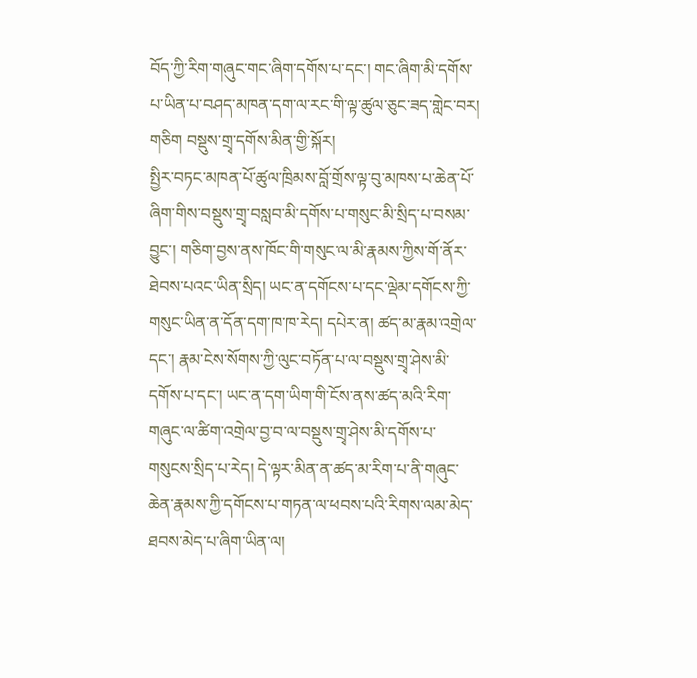བོད་ཀྱི་རིག་གཞུང་གང་ཞིག་དགོས་པ་དང་། གང་ཞིག་མི་དགོས་པ་ཡིན་པ་བཤད་མཁན་དག་ལ་རང་གི་ལྟ་ཚུལ་ཅུང་ཟད་གླེང་བར།
གཅིག བསྡུས་གྲྭ་དགོས་མིན་གྱི་སྐོར།
སྤྱིར་བཏང་མཁན་པོ་ཚུལ་ཁྲིམས་བློ་གྲོས་ལྟ་བུ་མཁས་པ་ཆེན་པོ་ཞིག་གིས་བསྡུས་གྲྭ་བསླབ་མི་དགོས་པ་གསུང་མི་སྲིད་པ་བསམ་བྱུང་། གཅིག་བྱས་ནས་ཁོང་གི་གསུང་ལ་མི་རྣམས་ཀྱིས་གོ་ནོར་ཐེབས་པའང་ཡིན་སྲིད། ཡང་ན་དགོངས་པ་དང་ལྡེམ་དགོངས་ཀྱི་གསུང་ཡིན་ན་དོན་དག་ཁ་ཁ་རེད། དཔེར་ན། ཚད་མ་རྣམ་འགྲེལ་དང་། རྣམ་ངེས་སོགས་ཀྱི་ལུང་བཏོན་པ་ལ་བསྡུས་གྲྭ་ཤེས་མི་དགོས་པ་དང་། ཡང་ན་དག་ཡིག་གི་ངོས་ནས་ཚད་མའི་རིག་གཞུང་ལ་ཚིག་འགྲེལ་བྱ་བ་ལ་བསྡུས་གྲྭ་ཤེས་མི་དགོས་པ་གསུངས་སྲིད་པ་རེད། དེ་ལྟར་མིན་ན་ཚད་མ་རིག་པ་ནི་གཞུང་ཆེན་རྣམས་ཀྱི་དགོངས་པ་གཏན་ལ་ཕབས་པའི་རིགས་ལམ་མེད་ཐབས་མེད་པ་ཞིག་ཡིན་ལ།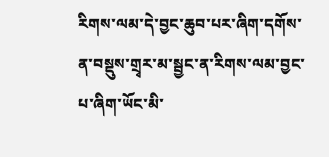རིགས་ལམ་དེ་བྱང་ཆུབ་པར་ཞིག་དགོས་ན་བསྡུས་གྲྭར་མ་སྦྱང་ན་རིགས་ལམ་བྱང་པ་ཞིག་ཡོང་མི་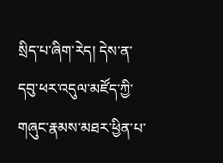སྲིད་པ་ཞིག་རེད། དེས་ན་དབུ་ཕར་འདུལ་མཛོད་ཀྱི་གཞུང་རྣམས་མཐར་ཕྱིན་པ་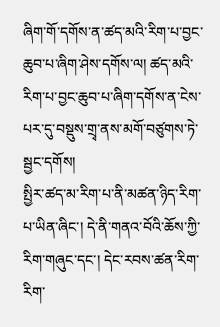ཞིག་གོ་དགོས་ན་ཚད་མའི་རིག་པ་བྱང་ཆུབ་པ་ཞིག་ཤེས་དགོས་ལ། ཚད་མའི་རིག་པ་བྱང་ཆུབ་པ་ཞིག་དགོས་ན་ངེས་པར་དུ་བསྡུས་གྲྭ་ནས་མགོ་བཙུགས་ཏེ་སྦྱང་དགོས།
སྤྱིར་ཚད་མ་རིག་པ་ནི་མཚན་ཉིད་རིག་པ་ཡིན་ཞིང་། དེ་ནི་གནའ་བོའི་ཆོས་ཀྱི་རིག་གཞུང་དང་། དེང་རབས་ཚན་རིག་རིག་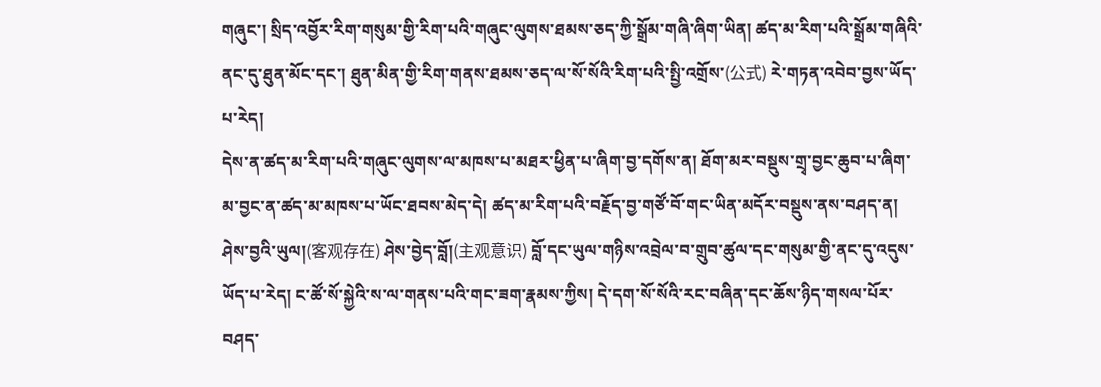གཞུང་། སྲིད་འབྱོར་རིག་གསུམ་གྱི་རིག་པའི་གཞུང་ལུགས་ཐམས་ཅད་ཀྱི་སྒྲོམ་གཞི་ཞིག་ཡིན། ཚད་མ་རིག་པའི་སྒྲོམ་གཞིའི་ནང་དུ་ཐུན་མོང་དང་། ཐུན་མིན་གྱི་རིག་གནས་ཐམས་ཅད་ལ་སོ་སོའི་རིག་པའི་སྤྱི་འགྲོས་(公式) རེ་གཏན་འབེབ་བྱས་ཡོད་པ་རེད།
དེས་ན་ཚད་མ་རིག་པའི་གཞུང་ལུགས་ལ་མཁས་པ་མཐར་ཕྱིན་པ་ཞིག་བྱ་དགོས་ན། ཐོག་མར་བསྡུས་གྲྭ་བྱང་ཆུབ་པ་ཞིག་མ་བྱང་ན་ཚད་མ་མཁས་པ་ཡོང་ཐབས་མེད་དེ། ཚད་མ་རིག་པའི་བརྗོད་བྱ་གཙོ་བོ་གང་ཡིན་མདོར་བསྡུས་ནས་བཤད་ན། ཤེས་བྱའི་ཡུལ།(客观存在) ཤེས་བྱེད་བློ།(主观意识) བློ་དང་ཡུལ་གཉིས་འབྲེལ་བ་གྲུབ་ཚུལ་དང་གསུམ་གྱི་ནང་དུ་འདུས་ཡོད་པ་རེད། ང་ཚོ་སོ་སྐྱེའི་ས་ལ་གནས་པའི་གང་ཟག་རྣམས་ཀྱིས། དེ་དག་སོ་སོའི་རང་བཞིན་དང་ཆོས་ཉིད་གསལ་པོར་བཤད་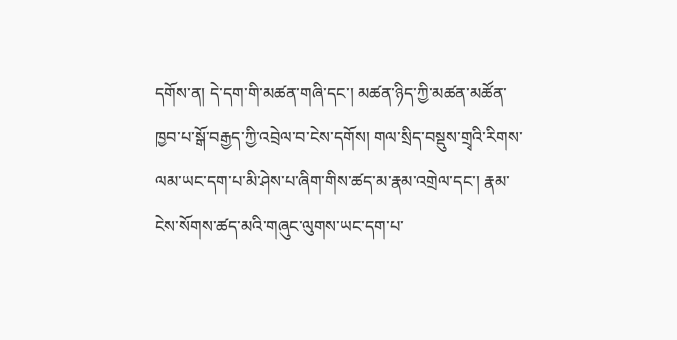དགོས་ན། དེ་དག་གི་མཚན་གཞི་དང་། མཚན་ཉིད་ཀྱི་མཚན་མཚོན་ཁྱབ་པ་སྒོ་བརྒྱད་ཀྱི་འབྲེལ་བ་ངེས་དགོས། གལ་སྲིད་བསྡུས་གྲྭའི་རིགས་ལམ་ཡང་དག་པ་མི་ཤེས་པ་ཞིག་གིས་ཚད་མ་རྣམ་འགྲེལ་དང་། རྣམ་ངེས་སོགས་ཚད་མའི་གཞུང་ལུགས་ཡང་དག་པ་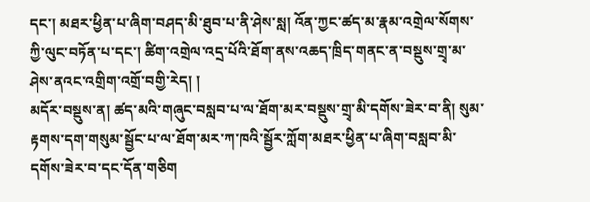དང་། མཐར་ཕྱིན་པ་ཞིག་བཤད་མི་ཐུབ་པ་ནི་ཤེས་སླ། འོན་ཀྱང་ཚད་མ་རྣམ་འགྲེལ་སོགས་ཀྱི་ལུང་བཏོན་པ་དང་། ཚིག་འགྲེལ་འདྲ་པོའི་ཐོག་ནས་འཆད་ཁྲིད་གནང་ན་བསྡུས་གྲྭ་མ་ཤེས་ནའང་འགྲིག་འགྲོ་བགྱི་རེད། །
མདོར་བསྡུས་ན། ཚད་མའི་གཞུང་བསླབ་པ་ལ་ཐོག་མར་བསྡུས་གྲྭ་མི་དགོས་ཟེར་བ་ནི། སུམ་རྟགས་དག་གསུམ་སྦྱོང་པ་ལ་ཐོག་མར་ཀ་ཁའི་སྦྱོར་ཀློག་མཐར་ཕྱིན་པ་ཞིག་བསླབ་མི་དགོས་ཟེར་བ་དང་དོན་གཅིག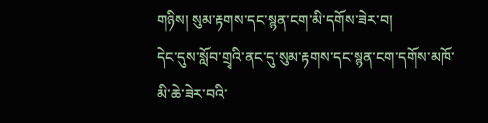གཉིས། སུམ་རྟགས་དང་སྙན་ངག་མི་དགོས་ཟེར་བ།
དེང་དུས་སློབ་གྲྭའི་ནང་དུ་སུམ་རྟགས་དང་སྙན་ངག་དགོས་མཁོ་མི་ཆེ་ཟེར་བའི་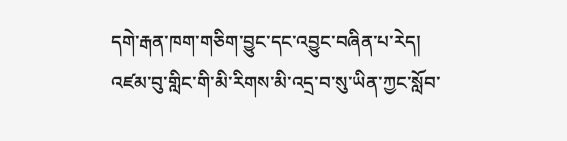དགེ་རྒན་ཁག་གཅིག་བྱུང་དང་འབྱུང་བཞིན་པ་རེད། འཛམ་བུ་གླིང་གི་མི་རིགས་མི་འདྲ་བ་སུ་ཡིན་ཀྱང་སློབ་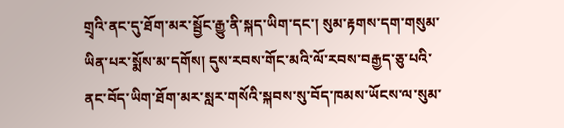གྲྭའི་ནང་དུ་ཐོག་མར་སྦྱོང་རྒྱུ་ནི་སྐད་ཡིག་དང་། སུམ་རྟགས་དག་གསུམ་ཡིན་པར་སྨོས་མ་དགོས། དུས་རབས་གོང་མའི་ལོ་རབས་བརྒྱད་ཅུ་པའི་ནང་བོད་ཡིག་ཐོག་མར་སླར་གསོའི་སྐབས་སུ་བོད་ཁམས་ཡོངས་ལ་སུམ་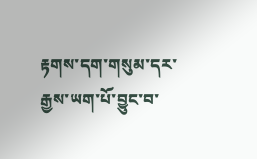རྟགས་དག་གསུམ་དར་རྒྱས་ཡག་པོ་བྱུང་བ་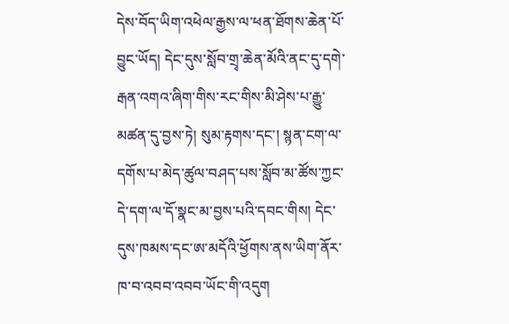དེས་བོད་ཡིག་འཕེལ་རྒྱས་ལ་ཕན་ཐོགས་ཆེན་པོ་བྱུང་ཡོད། དེང་དུས་སློབ་གྲྭ་ཆེན་མོའི་ནང་དུ་དགེ་རྒན་འགའ་ཞིག་གིས་རང་གིས་མི་ཤེས་པ་རྒྱུ་མཚན་དུ་བྱས་ཏེ། སུམ་རྟགས་དང་། སྙན་ངག་ལ་དགོས་པ་མེད་ཚུལ་བཤད་པས་སློབ་མ་ཚོས་ཀྱང་དེ་དག་ལ་དོ་སྣང་མ་བྱས་པའི་དབང་གིས། དེང་དུས་ཁམས་དང་ཨ་མདོའི་ཕྱོགས་ནས་ཡིག་ནོར་ཁ་བ་འབབ་འབབ་ཡོང་གི་འདུག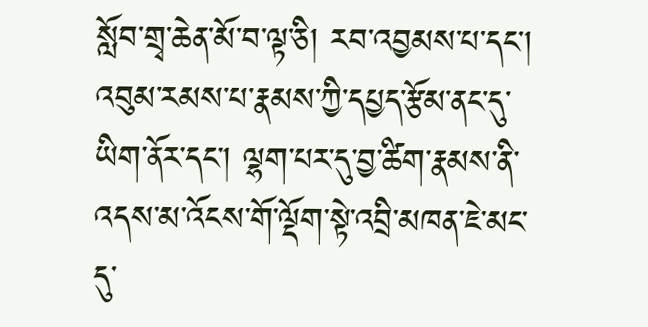སློབ་གྲྭ་ཆེན་མོ་བ་ལྟ་ཅི། རབ་འབྱམས་པ་དང་། འབུམ་རམས་པ་རྣམས་ཀྱི་དཔྱད་རྩོམ་ནང་དུ་ཡིག་ནོར་དང་། ལྷག་པར་དུ་བྱ་ཚིག་རྣམས་ནི་འདས་མ་འོངས་གོ་ལྡོག་སྟེ་འབྲི་མཁན་ཇེ་མང་དུ་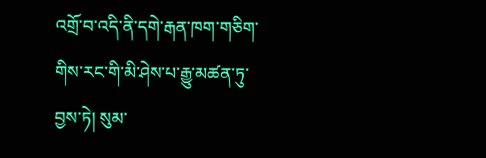འགྲོ་བ་འདི་ནི་དགེ་རྒན་ཁག་གཅིག་གིས་རང་གི་མི་ཤེས་པ་རྒྱུ་མཚན་ཏུ་བྱས་ཏེ། སུམ་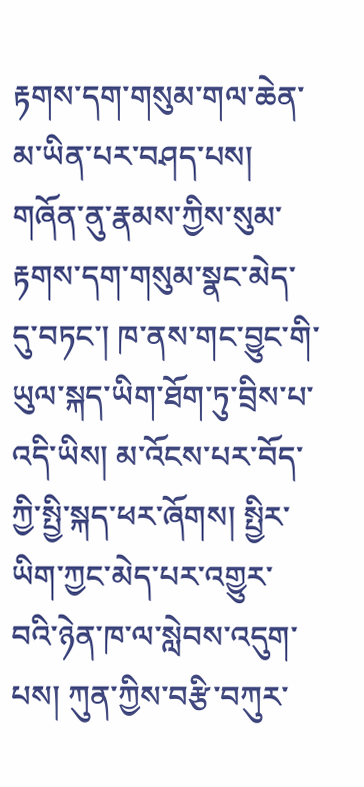རྟགས་དག་གསུམ་གལ་ཆེན་མ་ཡིན་པར་བཤད་པས། གཞོན་ནུ་རྣམས་ཀྱིས་སུམ་རྟགས་དག་གསུམ་སྣང་མེད་དུ་བཏང་། ཁ་ནས་གང་བྱུང་གི་ཡུལ་སྐད་ཡིག་ཐོག་ཏུ་བྲིས་པ་འདི་ཡིས། མ་འོངས་པར་བོད་ཀྱི་སྤྱི་སྐད་ཕར་ཞོགས། སྤྱིར་ཡིག་ཀྱང་མེད་པར་འགྱུར་བའི་ཉེན་ཁ་ལ་སླེབས་འདུག་པས། ཀུན་ཀྱིས་བརྩི་བཀུར་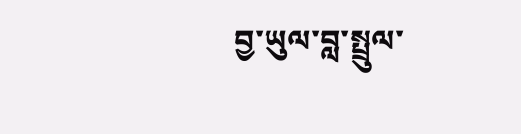བྱ་ཡུལ་བླ་སྤྲུལ་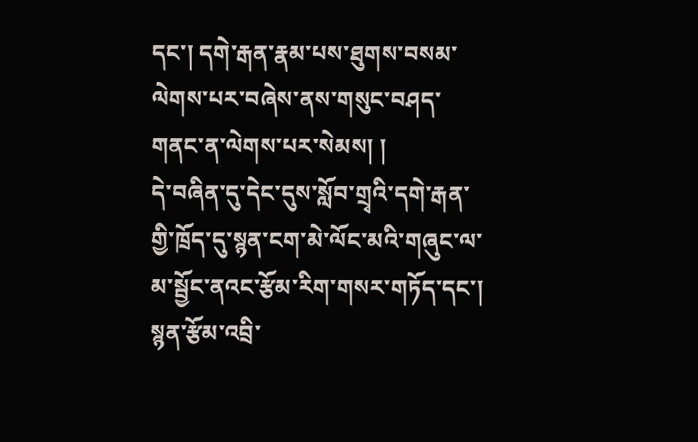དང་། དགེ་རྒན་རྣམ་པས་ཐུགས་བསམ་ལེགས་པར་བཞེས་ནས་གསུང་བཤད་གནང་ན་ལེགས་པར་སེམས། །
དེ་བཞིན་དུ་དེང་དུས་སློབ་གྲྭའི་དགེ་རྒན་གྱི་ཁྲོད་དུ་སྙན་ངག་མེ་ལོང་མའི་གཞུང་ལ་མ་སྦྱོང་ནའང་རྩོམ་རིག་གསར་གཏོད་དང་། སྙན་རྩོམ་འབྲི་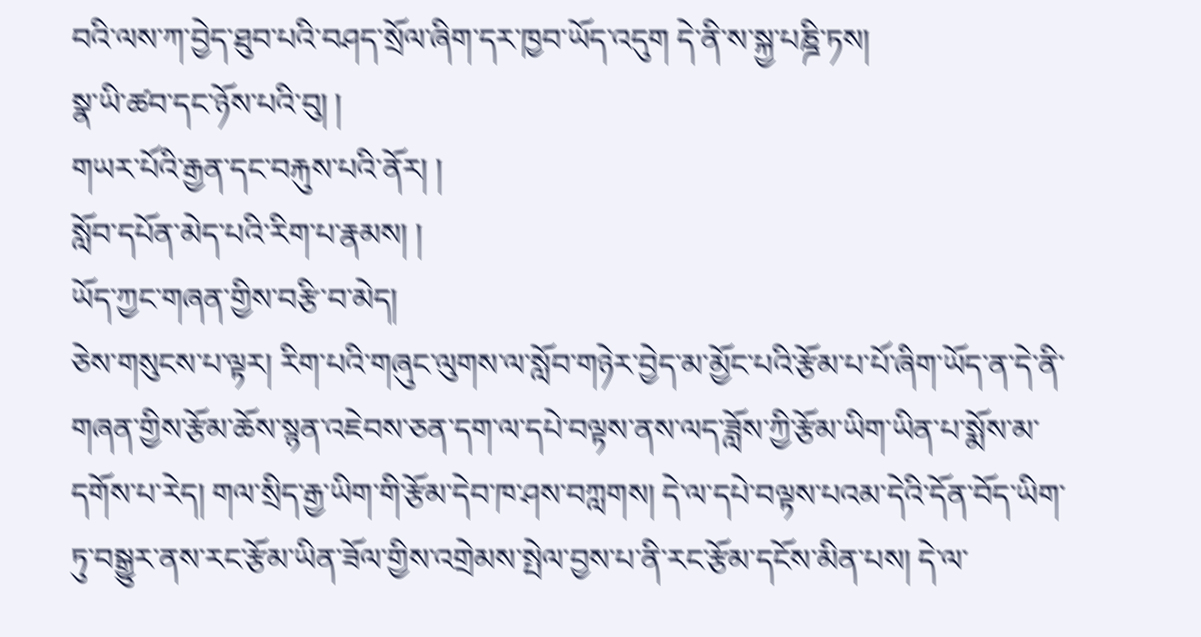བའི་ལས་ཀ་བྱེད་ཐུབ་པའི་བཤད་སྲོལ་ཞིག་དར་ཁྱབ་ཡོད་འདུག དེ་ནི་ས་སྐྱ་པཎྜི་ཏས།
སྣ་ཡི་ཚབ་དང་ཉོས་པའི་བུ། །
གཡར་པོའི་རྒྱན་དང་བརྐུས་པའི་ནོར། །
སློབ་དཔོན་མེད་པའི་རིག་པ་རྣམས། །
ཡོད་ཀྱང་གཞན་གྱིས་བརྩི་བ་མེད།
ཅེས་གསུངས་པ་ལྟར། རིག་པའི་གཞུང་ལུགས་ལ་སློབ་གཉེར་བྱེད་མ་མྱོང་པའི་རྩོམ་པ་པོ་ཞིག་ཡོད་ན་དེ་ནི་གཞན་གྱིས་རྩོམ་ཆོས་སྙན་འཇེབས་ཅན་དག་ལ་དཔེ་བལྟས་ནས་ལད་ཟློས་ཀྱི་རྩོམ་ཡིག་ཡིན་པ་སྨོས་མ་དགོས་པ་རེད། གལ་སྲིད་རྒྱ་ཡིག་གི་རྩོམ་དེབ་ཁ་ཤས་བཀླགས། དེ་ལ་དཔེ་བལྟས་པའམ་དེའི་དོན་བོད་ཡིག་ཏུ་བསྒྱུར་ནས་རང་རྩོམ་ཡིན་ཟོལ་གྱིས་འགྲེམས་སྤེལ་བྱས་པ་ནི་རང་རྩོམ་དངོས་མིན་པས། དེ་ལ་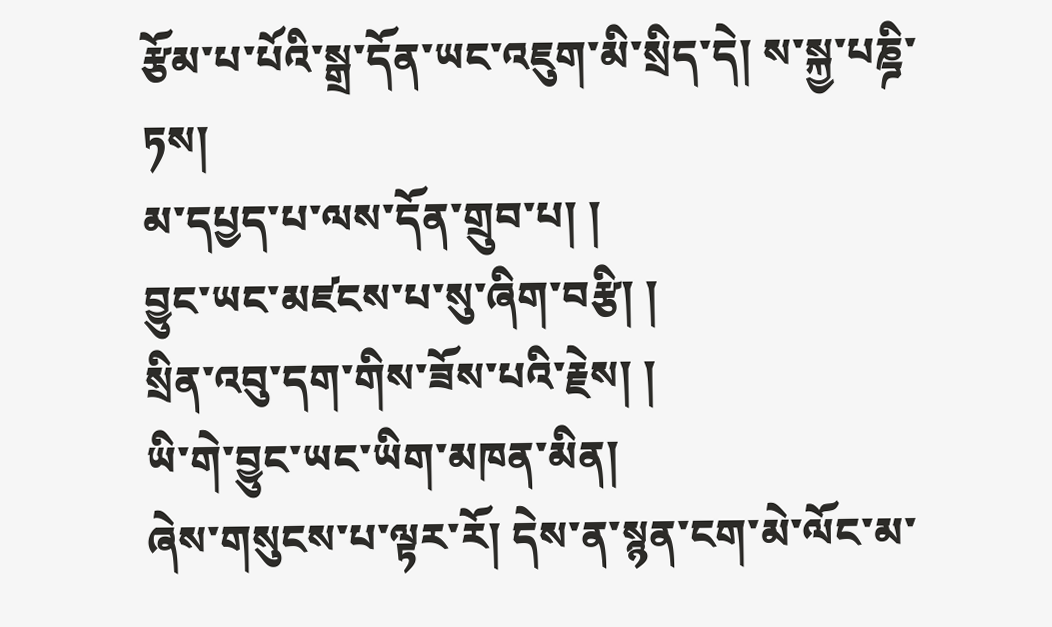རྩོམ་པ་པོའི་སྒྲ་དོན་ཡང་འཇུག་མི་སྲིད་དེ། ས་སྐྱ་པཎྜི་ཏས།
མ་དཔྱད་པ་ལས་དོན་གྲུབ་པ། །
བྱུང་ཡང་མཛངས་པ་སུ་ཞིག་བརྩི། །
སྲིན་འབུ་དག་གིས་ཟོས་པའི་རྗེས། །
ཡི་གེ་བྱུང་ཡང་ཡིག་མཁན་མིན།
ཞེས་གསུངས་པ་ལྟར་རོ། དེས་ན་སྙན་ངག་མེ་ལོང་མ་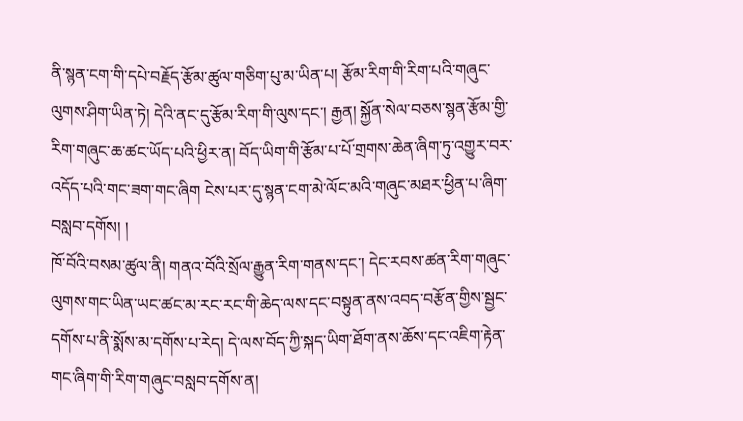ནི་སྙན་ངག་གི་དཔེ་བརྗོད་རྩོམ་ཚུལ་གཅིག་པུ་མ་ཡིན་པ། རྩོམ་རིག་གི་རིག་པའི་གཞུང་ལུགས་ཤིག་ཡིན་ཏེ། དེའི་ནང་དུ་རྩོམ་རིག་གི་ལུས་དང་། རྒྱན། སྐྱོན་སེལ་བཅས་སྙན་རྩོམ་གྱི་རིག་གཞུང་ཆ་ཚང་ཡོད་པའི་ཕྱིར་ན། བོད་ཡིག་གི་རྩོམ་པ་པོ་གྲགས་ཆེན་ཞིག་ཏུ་འགྱུར་བར་འདོད་པའི་གང་ཟག་གང་ཞིག ངེས་པར་དུ་སྙན་ངག་མེ་ལོང་མའི་གཞུང་མཐར་ཕྱིན་པ་ཞིག་བསླབ་དགོས། །
ཁོ་བོའི་བསམ་ཚུལ་ནི། གནའ་བོའི་སྲོལ་རྒྱུན་རིག་གནས་དང་། དེང་རབས་ཚན་རིག་གཞུང་ལུགས་གང་ཡིན་ཡང་ཚང་མ་རང་རང་གི་ཆེད་ལས་དང་བསྟུན་ནས་འབད་བརྩོན་གྱིས་སྦྱང་དགོས་པ་ནི་སྨོས་མ་དགོས་པ་རེད། དེ་ལས་བོད་ཀྱི་སྐད་ཡིག་ཐོག་ནས་ཆོས་དང་འཇིག་རྟེན་གང་ཞིག་གི་རིག་གཞུང་བསླབ་དགོས་ན།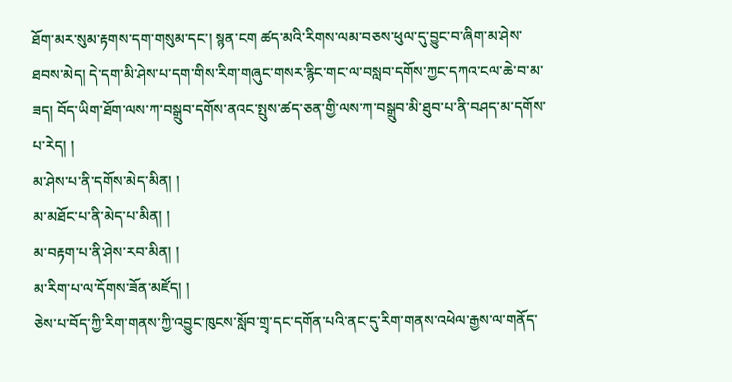ཐོག་མར་སུམ་རྟགས་དག་གསུམ་དང་། སྙན་ངག ཚད་མའི་རིགས་ལམ་བཅས་ཕུལ་དུ་བྱུང་བ་ཞིག་མ་ཤེས་ཐབས་མེད། དེ་དག་མི་ཤེས་པ་དག་གིས་རིག་གཞུང་གསར་རྙིང་གང་ལ་བསླབ་དགོས་ཀྱང་དཀའ་ངལ་ཆེ་བ་མ་ཟད། བོད་ཡིག་ཐོག་ལས་ཀ་བསྒྲུབ་དགོས་ནའང་སྤུས་ཚད་ཅན་གྱི་ལས་ཀ་བསྒྲུབ་མི་ཐུབ་པ་ནི་བཤད་མ་དགོས་པ་རེད། །
མ་ཤེས་པ་ནི་དགོས་མེད་མིན། །
མ་མཐོང་པ་ནི་མེད་པ་མིན། །
མ་བརྟག་པ་ནི་ཤེས་རབ་མིན། །
མ་རིག་པ་ལ་དོགས་ཟོན་མཛོད། །
ཅེས་པ་བོད་ཀྱི་རིག་གནས་ཀྱི་འབྱུང་ཁུངས་སློབ་གྲྭ་དང་དགོན་པའི་ནང་དུ་རིག་གནས་འཕེལ་རྒྱས་ལ་གནོད་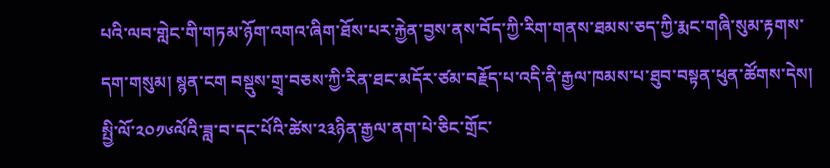པའི་ལབ་གླེང་གི་གཏམ་ཉོག་འགའ་ཞིག་ཐོས་པར་རྐྱེན་བྱས་ནས་བོད་ཀྱི་རིག་གནས་ཐམས་ཅད་ཀྱི་རྨང་གཞི་སུམ་རྟགས་དག་གསུམ། སྙན་ངག བསྡུས་གྲྭ་བཅས་ཀྱི་རིན་ཐང་མདོར་ཙམ་བརྗོད་པ་འདི་ནི་རྒྱལ་ཁམས་པ་ཐུབ་བསྟན་ཕུན་ཚོགས་དེས། སྤྱི་ལོ་༢༠༡༦ལོའི་ཟླ་བ་དང་པོའི་ཚེས་༢༣ཉིན་རྒྱལ་ནག་པེ་ཅིང་གྲོང་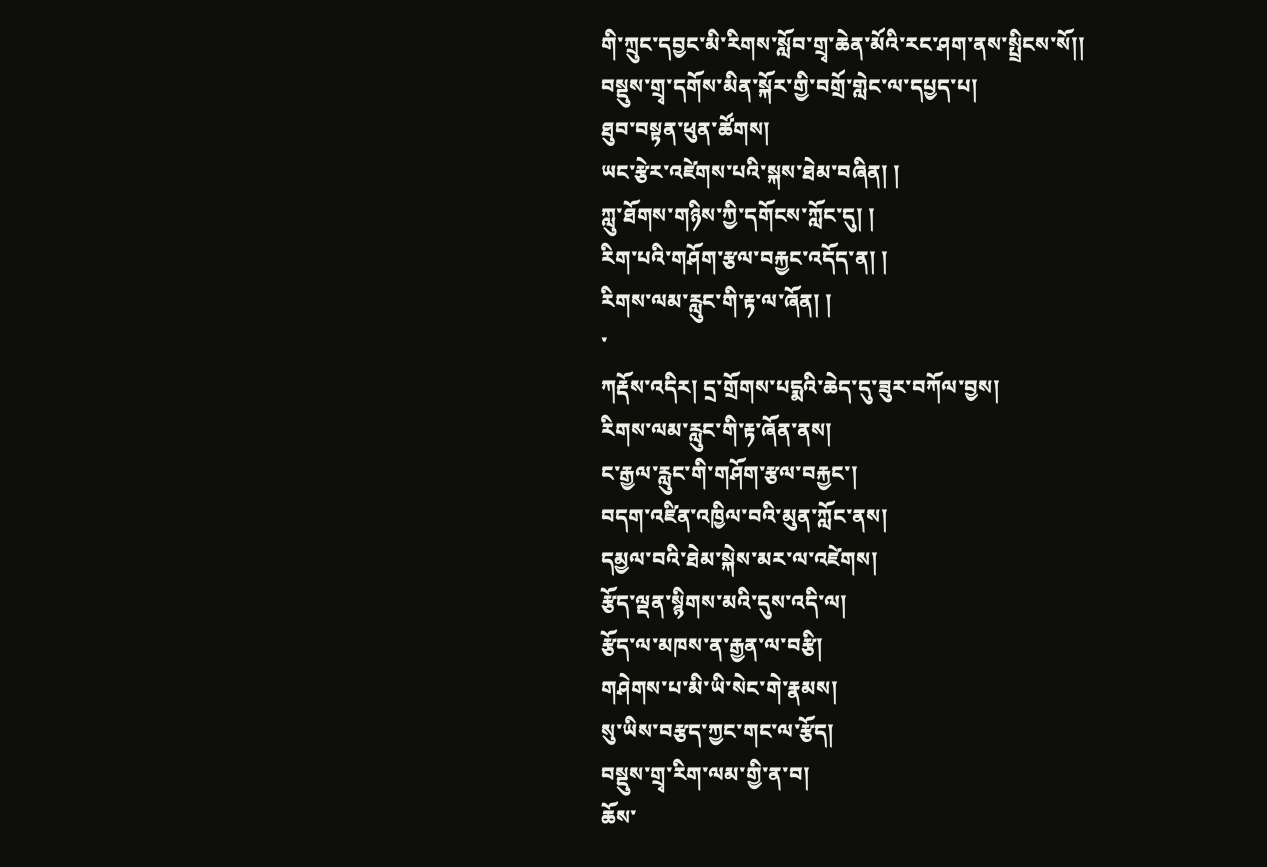གི་ཀྲུང་དབྱང་མི་རིགས་སློབ་གྲྭ་ཆེན་མོའི་རང་ཤག་ནས་སྤྲིངས་སོ།།
བསྡུས་གྲྭ་དགོས་མིན་སྐོར་གྱི་བགྲོ་གླེང་ལ་དཔྱད་པ།
ཐུབ་བསྟན་ཕུན་ཚོགས།
ཡང་རྩེར་འཛེགས་པའི་སྐས་ཐེམ་བཞིན། །
ཀླུ་ཐོགས་གཉིས་ཀྱི་དགོངས་ཀློང་དུ། །
རིག་པའི་གཤོག་རྩལ་བརྐྱང་འདོད་ན། །
རིགས་ལམ་རླུང་གི་རྟ་ལ་ཞོན། །
་
ཀརྡོས་འདིར། དྲ་གྲོགས་པདྨའི་ཆེད་དུ་ཟུར་བཀོལ་བྱས།
རིགས་ལམ་རླུང་གི་རྟ་ཞོན་ནས།
ང་རྒྱལ་རླུང་གི་གཤོག་རྩལ་བརྐྱང་།
བདག་འཛིན་འཁྱིལ་བའི་མུན་ཀློང་ནས།
དམྱལ་བའི་ཐེམ་སྐེས་མར་ལ་འཛེགས།
རྩོད་ལྡན་སྙིགས་མའི་དུས་འདི་ལ།
རྩོད་ལ་མཁས་ན་རྒྱན་ལ་བརྩི།
གཤེགས་པ་མི་ཡི་སེང་གེ་རྣམས།
སུ་ཡིས་བརྩད་ཀྱང་གང་ལ་རྩོད།
བསྡུས་གྲྭ་རིག་ལམ་གྱི་ན་བ།
ཆོས་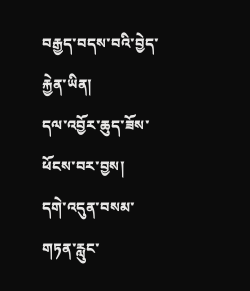བརྒྱད་བདས་བའི་བྱེད་རྐྱེན་ཡིན།
དལ་འབྱོར་ཆུད་ཟོས་ཕོངས་བར་བྱས།
དགེ་འདུན་བསམ་གཏན་རླུང་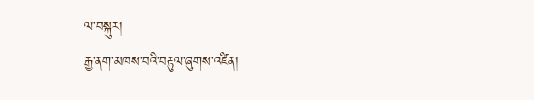ལ་བསྐུར།
རྒྱ་ནག་མཁས་བའི་བརྟུལ་ཞུགས་འཛིན།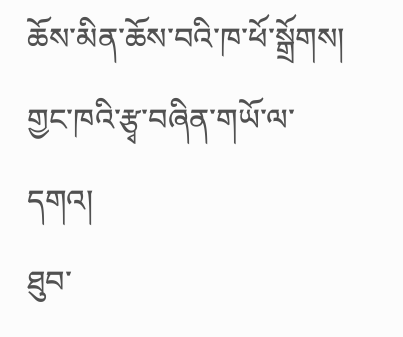ཆོས་མིན་ཆོས་བའི་ཁ་ཕོ་སྒྲོགས།
གྱང་ཁའི་རྩྭ་བཞིན་གཡོ་ལ་དགའ།
ཐུབ་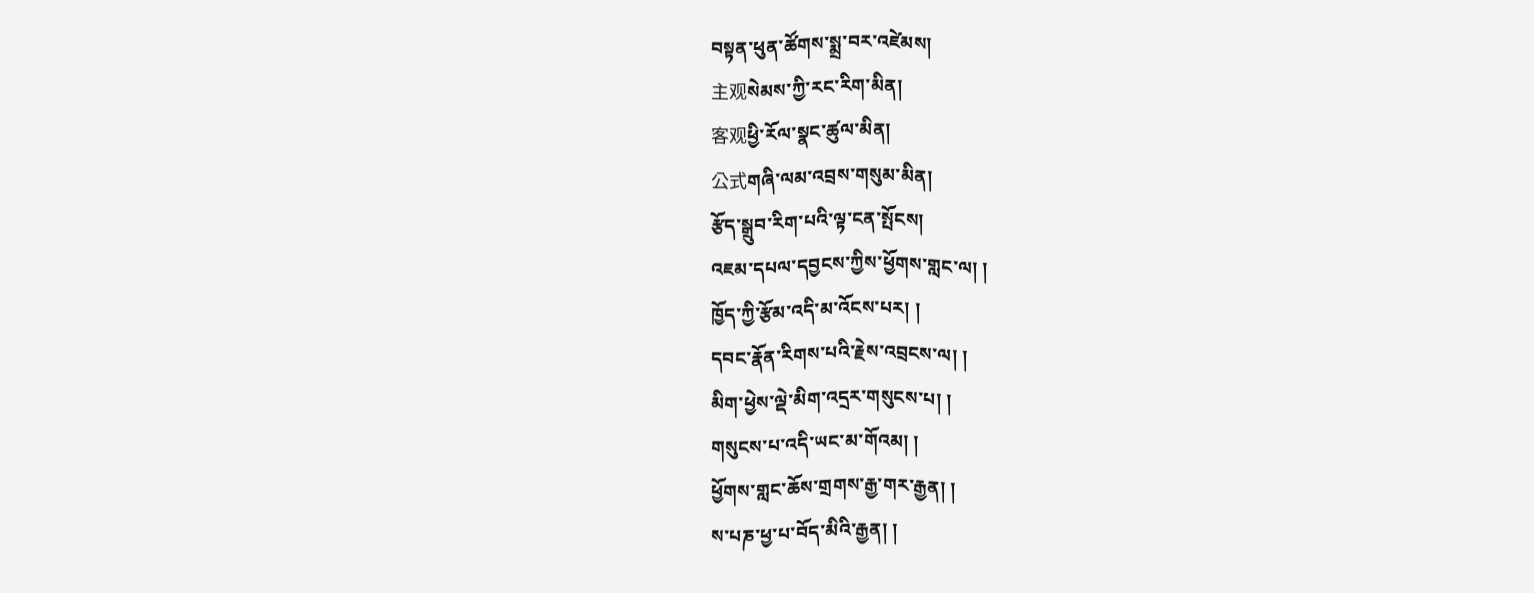བསྟན་ཕུན་ཚོགས་སྨྲ་བར་འཛེམས།
主观སེམས་ཀྱི་རང་རིག་མིན།
客观ཕྱི་རོལ་སྣང་ཚུལ་མིན།
公式གཞི་ལམ་འབྲས་གསུམ་མིན།
རྩོད་སྒྲུབ་རིག་པའི་ལྟ་ངན་སྤོངས།
འཇམ་དཔལ་དབྱངས་ཀྱིས་ཕྱོགས་གླང་ལ། །
ཁྱོད་ཀྱི་རྩོམ་འདི་མ་འོངས་པར། །
དབང་རྣོན་རིགས་པའི་རྗེས་འབྲངས་ལ། །
མིག་ཕྱེས་ལྡེ་མིག་འདྲར་གསུངས་པ། །
གསུངས་པ་འདི་ཡང་མ་གོའམ། །
ཕྱོགས་གླང་ཆོས་གྲགས་རྒྱ་གར་རྒྱན། །
ས་པཎ་ཕྱ་པ་བོད་མིའི་རྒྱན། །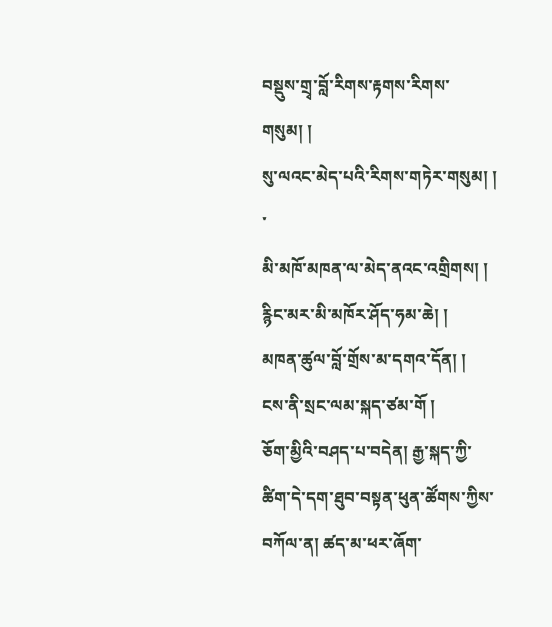བསྡུས་གྲྭ་བློ་རིགས་རྟགས་རིགས་གསུམ། །
སུ་ལའང་མེད་པའི་རིགས་གཏེར་གསུམ། །
་
མི་མཁོ་མཁན་ལ་མེད་ནའང་འགྲིགས། །
རྙིང་མར་མི་མཁོར་ཤོད་ཧམ་ཆེ། །
མཁན་ཚུལ་བློ་གྲོས་མ་དགའ་དོན། །
ངས་ནི་སྲང་ལམ་སྐད་ཙམ་གོ །
ཅོག་མྱིའི་བཤད་པ་བདེན། རྒྱ་སྐད་ཀྱི་ཚིག་དེ་དག་ཐུབ་བསྟན་ཕུན་ཚོགས་ཀྱིས་བཀོལ་ན། ཚད་མ་ཕར་ཞོག་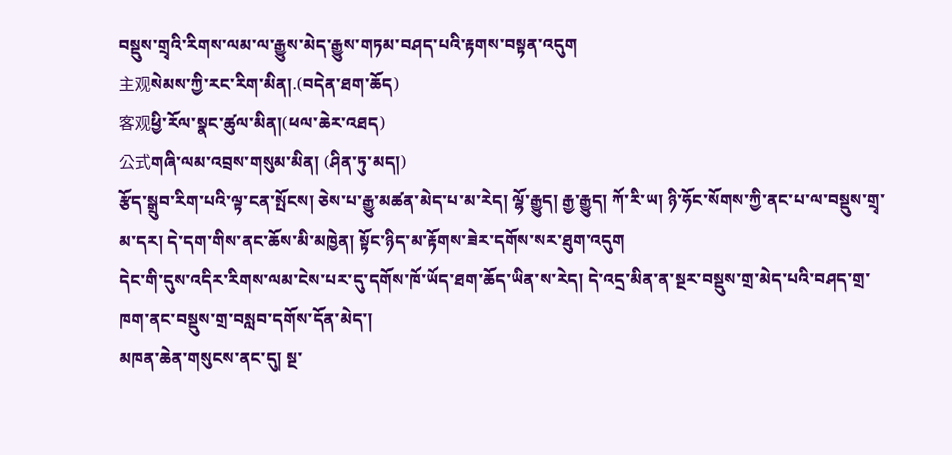བསྡུས་གྲྭའི་རིགས་ལམ་ལ་རྒྱུས་མེད་རྒྱུས་གཏམ་བཤད་པའི་རྟགས་བསྟན་འདུག
主观སེམས་ཀྱི་རང་རིག་མིན།.(བདེན་ཐག་ཆོད)
客观ཕྱི་རོལ་སྣང་ཚུལ་མིན།(ཕལ་ཆེར་འཐད)
公式གཞི་ལམ་འབྲས་གསུམ་མིན། (ཤིན་ཏུ་མད།)
རྩོད་སྒྲུབ་རིག་པའི་ལྟ་ངན་སྤོངས། ཅེས་པ་རྒྱུ་མཚན་མེད་པ་མ་རེད། ལྷོ་རྒྱུད། རྒྱ་རྒྱུད། ཀོ་རི་ཡ། ཉི་ཧོང་སོགས་ཀྱི་ནང་པ་ལ་བསྡུས་གྲྭ་མ་དར། དེ་དག་གིས་ནང་ཆོས་མི་མཁྱེན། སྟོང་ཉིད་མ་རྟོགས་ཟེར་དགོས་སར་ཐུག་འདུག
དེང་གི་དུས་འདིར་རིགས་ལམ་ངེས་པར་དུ་དགོས་ཁོ་ཡོད་ཐག་ཆོད་ཡིན་ས་རེད། དེ་འདྲ་མིན་ན་སྔར་བསྡུས་གྲ་མེད་པའི་བཤད་གྲ་ཁག་ནང་བསྡུས་གྲ་བསླབ་དགོས་དོན་མེད་།
མཁན་ཆེན་གསུངས་ནང་དུ། སྔ་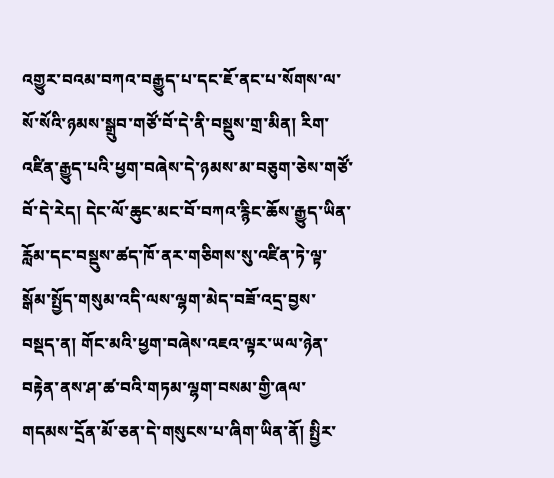འགྱུར་བའམ་བཀའ་བརྒྱུད་པ་དང་ཇོ་ནང་པ་སོགས་ལ་སོ་སོའི་ཉམས་སྒྲུབ་གཙོ་བོ་དེ་ནི་བསྡུས་གྲ་མིན། རིག་འཛིན་རྒྱུད་པའི་ཕྱག་བཞེས་དེ་ཉམས་མ་བཅུག་ཅེས་གཙོ་བོ་དེ་རེད། དེང་ལོ་ཆུང་མང་བོ་བཀའ་རྙིང་ཆོས་རྒྱུད་ཡིན་རློམ་དང་བསྡུས་ཚད་ཁོ་ནར་གཅིགས་སུ་འཛིན་ཏེ་ལྟ་སྒོམ་སྤྱོད་གསུམ་འདི་ལས་ལྷག་མེད་བཟོ་འདྲ་བྱས་བསྡད་ན། གོང་མའི་ཕྱག་བཞེས་འཇའ་ལྟར་ཡལ་ཉེན་བརྟེན་ནས་ཤ་ཚ་བའི་གཏམ་ལྷག་བསམ་གྱི་ཞལ་གདམས་དྲོན་མོ་ཅན་དེ་གསུངས་པ་ཞིག་ཡིན་ནོ། སྤྱིར་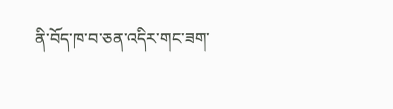ནི་བོད་ཁ་བ་ཅན་འདིར་གང་ཟག་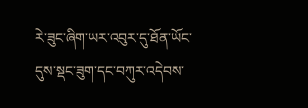རེ་ཟུང་ཞིག་ཡར་འབུར་དུ་ཐོན་ཡོང་དུས་སྡང་ཟུག་དང་བཀུར་འདེབས་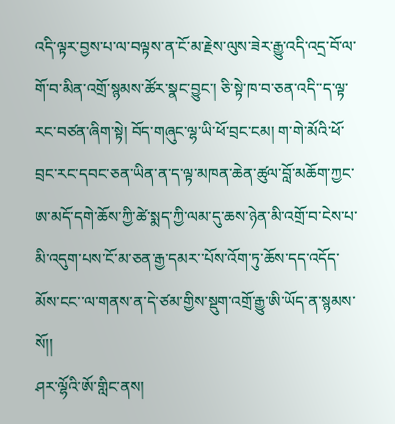འདི་ལྟར་བྱས་པ་ལ་བལྟས་ན་ངོ་མ་རྗེས་ལུས་ཟེར་རྒྱུ་འདི་འདྲ་བོ་ལ་གོ་བ་མིན་འགྲོ་སྙམས་ཚོར་སྣང་བྱུང་། ཅི་སྟེ་ཁ་བ་ཅན་འདི་་ད་ལྟ་རང་བཙན་ཞིག་སྟེ། བོད་གཞུང་ལྷ་ཡི་ཕོ་བྲང་ངམ། ག་གེ་མོའི་ཕོ་བྲང་རང་དབང་ཅན་ཡིན་ན་ད་ལྟ་མཁན་ཆེན་ཚུལ་བློ་མཆོག་ཀྱང་ཨ་མདོ་དགེ་ཆོས་ཀྱི་ཚེ་སྨད་ཀྱི་ལམ་དུ་ཆས་ཉེན་མི་འགྲོ་བ་ངེས་པ་མི་འདུག་པས་ངོ་མ་ཅན་རྒྱ་དམར་་པོས་འོག་ཏུ་ཆོས་དད་འདོད་མོས་ངང་་ལ་གནས་ན་དེ་ཙམ་གྱིས་སྡུག་འགྲོ་རྒྱུ་ཨི་ཡོད་ན་སྙམས་སོ།།
ཤར་ལྷོའི་ཨོ་གླིང་ནས།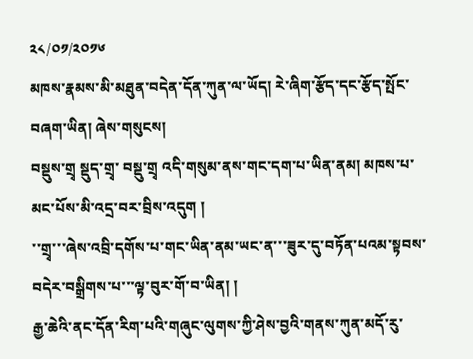༢༨/༠༡/༢༠༡༦
མཁས་རྣམས་མི་མཐུན་བདེན་དོན་ཀུན་ལ་ཡོད། རེ་ཞིག་རྩོད་དང་རྩོད་སྤོང་བཞག་ཡིན། ཞེས་གསུངས།
བསྡུས་གྲྭ སྡུད་གྲྭ་ བསྡུ་གྲྭ འདི་གསུམ་ནས་གང་དག་པ་ཡིན་ནམ། མཁས་པ་མང་པོས་མི་འདྲ་བར་བྲིས་འདུག །
་་གྲྭ་་་ཞེས་འབྲི་དགོས་པ་གང་ཡིན་ནམ་ཡང་ན་་་ཟུར་དུ་བཏོན་པའམ་སྟབས་བདེར་བསྒྲིགས་པ་་་ལྟ་བུར་གོ་བ་ཡིན། །
རྒྱ་ཆེའི་ནང་དོན་རིག་པའི་གཞུང་ལུགས་ཀྱི་ཤེས་བྱའི་གནས་ཀུན་མདོ་རུ་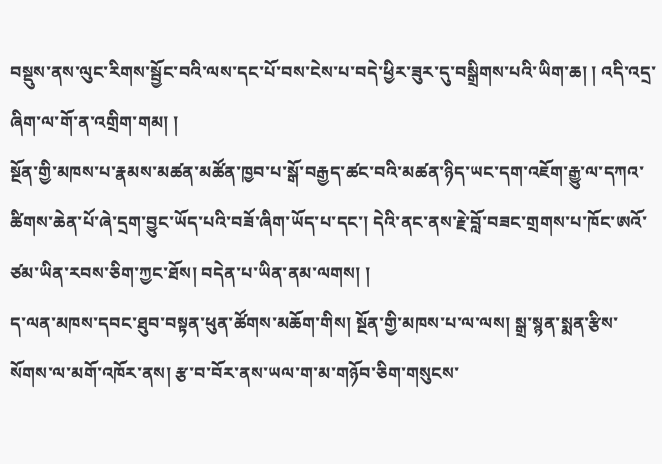བསྡུས་ནས་ལུང་རིགས་སྦྱོང་བའི་ལས་དང་པོ་བས་ངེས་པ་བདེ་ཕྱིར་ཟུར་དུ་བསྒྲིགས་པའི་ཡིག་ཆ། ། འདི་འདྲ་ཞིག་ལ་གོ་ན་འགྲིག་གམ། །
སྔོན་གྱི་མཁས་པ་རྣམས་མཚན་མཚོན་ཁྱབ་པ་སྒོ་བརྒྱད་ཚང་བའི་མཚན་ཉིད་ཡང་དག་འཇོག་རྒྱུ་ལ་དཀའ་ཚིགས་ཆེན་པོ་ཞེ་དྲག་བྱུང་ཡོད་པའི་བཟོ་ཞིག་ཡོད་པ་དང་། དེའི་ནང་ནས་རྗེ་བློ་བཟང་གྲགས་པ་ཁོང་ཨའོ་ཙམ་ཡིན་རབས་ཅིག་ཀྱང་ཐོས། བདེན་པ་ཡིན་ནམ་ལགས། །
ད་ལན་མཁས་དབང་ཐུབ་བསྟན་ཕུན་ཚོགས་མཆོག་གིས། སྔོན་གྱི་མཁས་པ་ལ་ལས། སྒྲ་སྙན་སྨན་རྩིས་སོགས་ལ་མགོ་འཁོར་ནས། རྩ་བ་བོར་ནས་ཡལ་ག་མ་གཉོབ་ཅིག་གསུངས་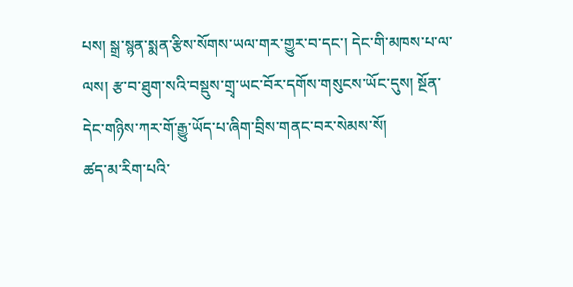པས། སྒྲ་སྙན་སྨན་རྩིས་སོགས་ཡལ་གར་གྱུར་བ་དང་། དེང་གི་མཁས་པ་ལ་ལས། རྩ་བ་ཐུག་སའི་བསྡུས་གྲྭ་ཡང་བོར་དགོས་གསུངས་ཡོང་དུས། སྔོན་དེང་གཉིས་ཀར་གོ་རྒྱུ་ཡོད་པ་ཞིག་བྲིས་གནང་བར་སེམས་སོ།
ཚད་མ་རིག་པའི་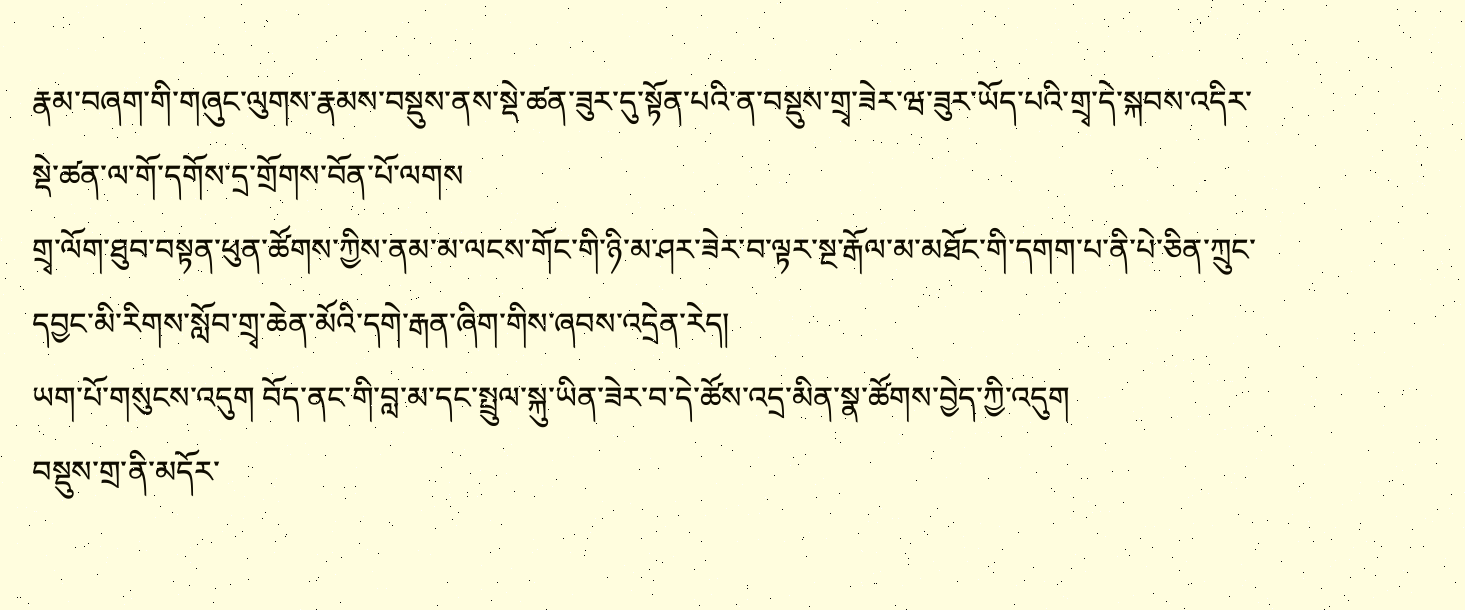རྣམ་བཞག་གི་གཞུང་ལུགས་རྣམས་བསྡུས་ནས་སྡེ་ཚན་ཟུར་དུ་སྟོན་པའི་ན་བསྡུས་གྲྭ་ཟེར་ཝ་ཟུར་ཡོད་པའི་གྲྭ་དེ་སྐབས་འདིར་སྡེ་ཚན་ལ་གོ་དགོས་དྲ་གྲོགས་བོན་པོ་ལགས
གྲྭ་ལོག་ཐུབ་བསྟན་ཕུན་ཚོགས་ཀྱིས་ནམ་མ་ལངས་གོང་གི་ཉི་མ་ཤར་ཟེར་བ་ལྟར་སྔ་རྒོལ་མ་མཐོང་གི་དགག་པ་ནི་པེ་ཅིན་ཀྲུང་དབྱང་མི་རིགས་སློབ་གྲྭ་ཆེན་མོའི་དགེ་རྒན་ཞིག་གིས་ཞབས་འདྲེན་རེད།
ཡག་པོ་གསུངས་འདུག བོད་ནང་གི་བླ་མ་དང་སྤྲུལ་སྐུ་ཡིན་ཟེར་བ་དེ་ཚོས་འདྲ་མིན་སྣ་ཚོགས་བྱེད་ཀྱི་འདུག
བསྡུས་གྲ་ནི་མདོར་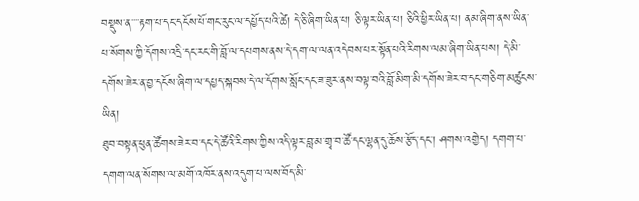བསྡུས་ན་་་་རྟག་པ་དང་དངོས་པོ་གང་རུང་ལ་དཔྱོད་པའི་ཚེ། དེ་ཅི་ཞིག་ཡིན་པ། ཅི་ལྟར་ཡིན་པ། ཅིའི་ཕྱིར་ཡིན་པ། ནམ་ཞིག་ནས་ཡིན་པ་སོགས་ཀྱི་དོགས་འདྲི་དང་རང་གི་བློ་ལ་དཔགས་ནས་དེ་དག་ལ་ལན་འདེབས་པར་སྟོན་པའི་རིགས་ལམ་ཞིག་ཡིན་པས། དེ་མི་དགོས་ཟེར་ན་བྱ་དངོས་ཞིག་ལ་དཔྱད་སྐབས་དེ་ལ་དོགས་སློང་དང་ཟ་ཟུར་ནས་བལྟ་བའི་བློ་མིག་མི་དགོས་ཟེར་བ་དང་གཅིག་མཚུངས་ཡིན།
ཐུབ་བསྟན་ཕུན་ཚོགས་ཟེར་བ་དང་དེ་ཚོའི་རིགས་ཀྱིས་འདི་ལྟར་བླ་མ་གྲྭ་བ་ཚོ་དང་ལྷན་དུ་ཆོས་རྩོད་དང་། ཤགས་འགྱེད། དགག་པ་དགག་ལན་སོགས་ལ་མགོ་འཁོར་ནས་འདུག་པ་ལས་བོད་མི་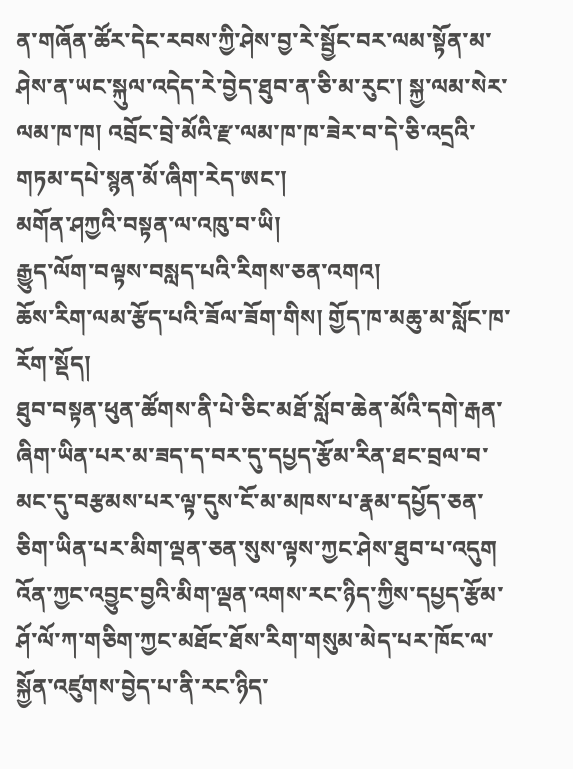ན་གཞོན་ཚོར་དེང་རབས་ཀྱི་ཤེས་བྱ་རེ་སྦྱོང་བར་ལམ་སྟོན་མ་ཤེས་ན་ཡང་སྐུལ་འདེད་རེ་བྱེད་ཐུབ་ན་ཅི་མ་རུང་། སྐྱ་ལམ་སེར་ལམ་ཁ་ཁ། འབྲོང་བྲེ་མོའི་རྫ་ལམ་ཁ་ཁ་ཟེར་བ་དེ་ཅི་འདྲའི་གཏམ་དཔེ་སྙན་མོ་ཞིག་རེད་ཨང་།
མགོན་ཤཀྱའི་བསྟན་ལ་འཁུ་བ་ཡི།
རྒྱུད་ལོག་བལྟས་བསླད་པའི་རིགས་ཅན་འགའ།
ཆོས་རིག་ལམ་རྩོད་པའི་ཟོལ་ཟོག་གིས། གྱོད་ཁ་མཆུ་མ་སློང་ཁ་རོག་སྡོད།
ཐུབ་བསྟན་ཕུན་ཚོགས་ནི་པེ་ཅིང་མཐོ་སློབ་ཆེན་མོའི་དགེ་རྒན་ཞིག་ཡིན་པར་མ་ཟད་ད་བར་དུ་དཔྱད་རྩོམ་རིན་ཐང་བྲལ་བ་མང་དུ་བརྩམས་པར་ལྟ་དུས་ངོ་མ་མཁས་པ་རྣམ་དཔྱོད་ཅན་ཅིག་ཡིན་པར་མིག་ལྡན་ཅན་སུས་ལྟས་ཀྱང་ཤེས་ཐུབ་པ་འདུག འོན་ཀྱང་འབྱུང་བྱའི་མིག་ལྡན་འགས་རང་ཉིད་ཀྱིས་དཔྱད་རྩོམ་ཤོ་ལོ་ཀ་གཅིག་ཀྱང་མཐོང་ཐོས་རིག་གསུམ་མེད་པར་ཁོང་ལ་སྐྱོན་འཛུགས་བྱེད་པ་ནི་རང་ཉིད་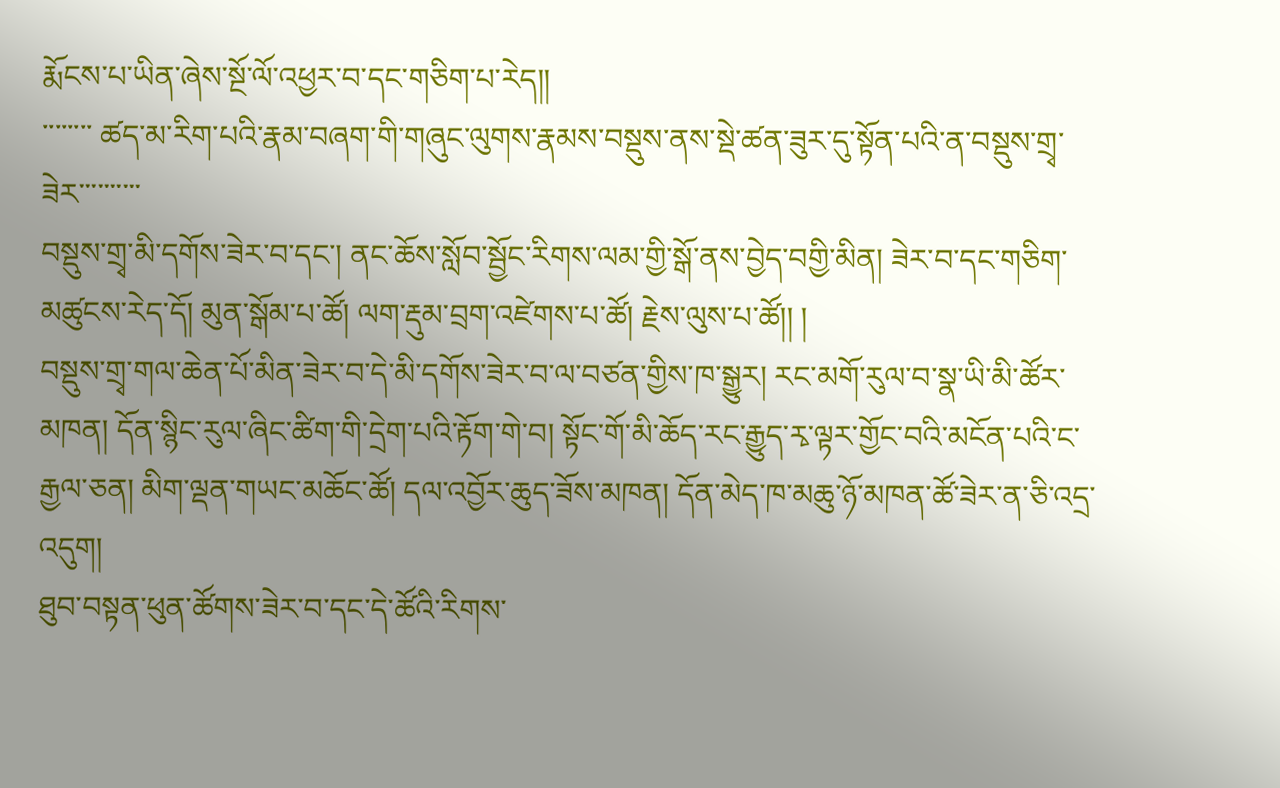རྨོངས་པ་ཡིན་ཞེས་སྔོ་ལོ་འཕྱར་བ་དང་གཅིག་པ་རེད།།
་་་་་་་་ ཚད་མ་རིག་པའི་རྣམ་བཞག་གི་གཞུང་ལུགས་རྣམས་བསྡུས་ནས་སྡེ་ཚན་ཟུར་དུ་སྟོན་པའི་ན་བསྡུས་གྲྭ་ཟེར་་་་་་་་་་
བསྡུས་གྲྭ་མི་དགོས་ཟེར་བ་དང་། ནང་ཆོས་སློབ་སྦྱོང་རིགས་ལམ་གྱི་སྒོ་ནས་བྱེད་བགྱི་མིན། ཟེར་བ་དང་གཅིག་མཚུངས་རེད་དོ། མུན་སྒོམ་པ་ཚོ། ལག་རྡུམ་བྲག་འཛེགས་པ་ཚོ། རྗེས་ལུས་པ་ཚོ།། །
བསྡུས་གྲྭ་གལ་ཆེན་པོ་མིན་ཟེར་བ་དེ་མི་དགོས་ཟེར་བ་ལ་བཙན་གྱིས་ཁ་སྒྱུར། རང་མགོ་རུལ་བ་སྣ་ཡི་མི་ཚོར་མཁན། དོན་སྙིང་རུལ་ཞིང་ཚིག་གི་དྲེག་པའི་རྟོག་གེ་བ། སྟོང་གོ་མི་ཆོད་རང་རྒྱུད་རྭ་ལྟར་གྱོང་བའི་མངོན་པའི་ང་རྒྱལ་ཅན། མིག་ལྡན་གཡང་མཆོང་ཚོ། དལ་འབྱོར་ཆུད་ཟོས་མཁན། དོན་མེད་ཁ་མཆུ་ཉོ་མཁན་ཚོ་ཟེར་ན་ཅི་འདྲ་འདུག།
ཐུབ་བསྟན་ཕུན་ཚོགས་ཟེར་བ་དང་དེ་ཚོའི་རིགས་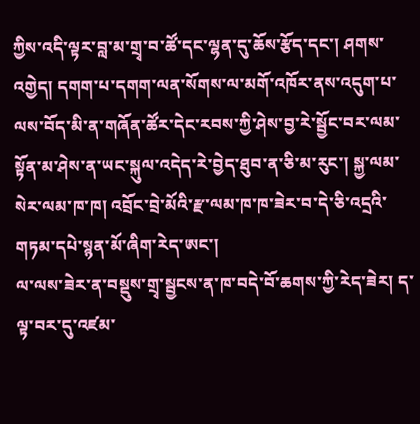ཀྱིས་འདི་ལྟར་བླ་མ་གྲྭ་བ་ཚོ་དང་ལྷན་དུ་ཆོས་རྩོད་དང་། ཤགས་འགྱེད། དགག་པ་དགག་ལན་སོགས་ལ་མགོ་འཁོར་ནས་འདུག་པ་ལས་བོད་མི་ན་གཞོན་ཚོར་དེང་རབས་ཀྱི་ཤེས་བྱ་རེ་སྦྱོང་བར་ལམ་སྟོན་མ་ཤེས་ན་ཡང་སྐུལ་འདེད་རེ་བྱེད་ཐུབ་ན་ཅི་མ་རུང་། སྐྱ་ལམ་སེར་ལམ་ཁ་ཁ། འབྲོང་བྲེ་མོའི་རྫ་ལམ་ཁ་ཁ་ཟེར་བ་དེ་ཅི་འདྲའི་གཏམ་དཔེ་སྙན་མོ་ཞིག་རེད་ཨང་།
ལ་ལས་ཟེར་ན་བསྡུས་གྲྭ་སྦྱངས་ན་ཁ་བདེ་བོ་ཆགས་ཀྱི་རེད་ཟེར། ད་ལྟ་བར་དུ་འཛམ་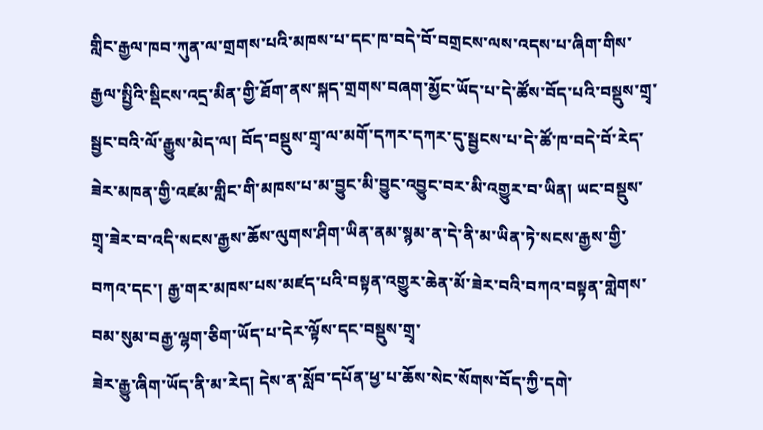གླིང་རྒྱལ་ཁབ་ཀུན་ལ་གྲགས་པའི་མཁས་པ་དང་ཁ་བདེ་བོ་བགྲངས་ལས་འདས་པ་ཞིག་གིས་རྒྱལ་སྤྱིའི་སྡིངས་འདྲ་མིན་གྱི་ཐོག་ནས་སྐད་གྲགས་བཞག་མྱོང་ཡོད་པ་དེ་ཚོས་བོད་པའི་བསྡུས་གྲྭ་སྦྱང་བའི་ལོ་རྒྱུས་མེད་ལ། བོད་བསྡུས་གྲྭ་ལ་མགོ་དཀར་དཀར་དུ་སྦྱངས་པ་དེ་ཚོ་ཁ་བདེ་བོ་རེད་ཟེར་མཁན་གྱི་འཛམ་གླིང་གི་མཁས་པ་མ་བྱུང་མི་བྱུང་འབྱུང་བར་མི་འགྱུར་བ་ཡིན། ཡང་བསྡུས་གྲྭ་ཟེར་བ་འདི་སངས་རྒྱས་ཆོས་ལུགས་ཤིག་ཡིན་ནམ་སྙམ་ན་དེ་ནི་མ་ཡིན་ཏེ་སངས་རྒྱས་གྱི་བཀའ་དང་། རྒྱ་གར་མཁས་པས་མཛད་པའི་བསྟན་འགྱུར་ཆེན་མོ་ཟེར་བའི་བཀའ་བསྟན་གླེགས་བམ་སུམ་བརྒྱ་ལྷག་ཅིག་ཡོད་པ་དེར་ལྟོས་དང་བསྡུས་གྲྭ་
ཟེར་རྒྱུ་ཞིག་ཡོད་ནི་མ་རེད། དེས་ན་སློབ་དཔོན་ཕྱ་པ་ཆོས་སེང་སོགས་བོད་ཀྱི་དགེ་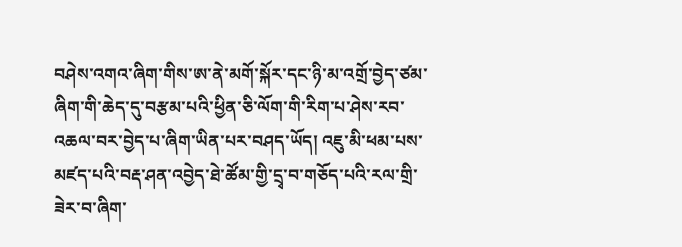བཤེས་འགའ་ཞིག་གིས་ཨ་ནེ་མགོ་སྐོར་དང་ཉི་མ་འགྲོ་བྱེད་ཙམ་ཞིག་གི་ཆེད་དུ་བརྩམ་པའི་ཕྱིན་ཅི་ལོག་གི་རིག་པ་ཤེས་རབ་འཆལ་བར་བྱེད་པ་ཞིག་ཡིན་པར་བཤད་ཡོད། འཇུ་མི་ཕམ་པས་མཛད་པའི་བརྡ་ཤན་འབྱེད་ཐེ་ཚོམ་གྱི་དྲྭ་བ་གཅོད་པའི་རལ་གྲི་ཟེར་བ་ཞིག་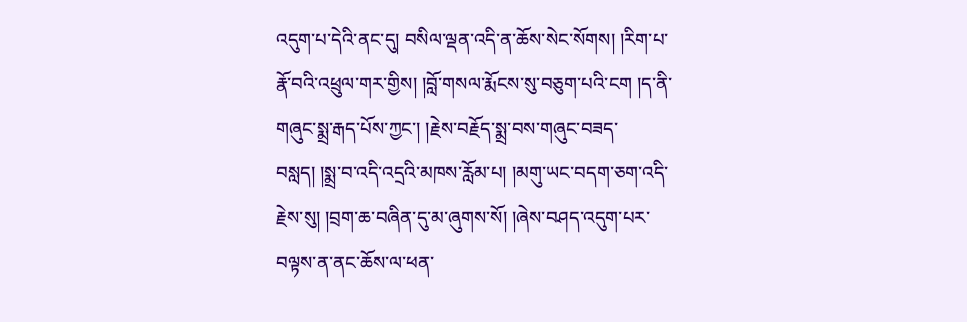འདུག་པ་དེའི་ནང་དུ། བསིལ་ལྡན་འདི་ན་ཆོས་སེང་སོགས། །རིག་པ་རྣོ་བའི་འཕྲུལ་གར་གྱིས། །བློ་གསལ་རྨོངས་སུ་བཅུག་པའི་ངག །ད་ནི་གཞུང་སྨྲ་རྒད་པོས་ཀྱང་། །རྗེས་བརྗོད་སྨྲ་བས་གཞུང་བཟད་བསླད། །སྨྲ་བ་འདི་འདྲའི་མཁས་རློམ་པ། །མགུ་ཡང་བདག་ཅག་འདི་རྗེས་སུ། །བྲག་ཆ་བཞིན་དུ་མ་ཞུགས་སོ། །ཞེས་བཤད་འདུག་པར་བལྟས་ན་ནང་ཆོས་ལ་ཕན་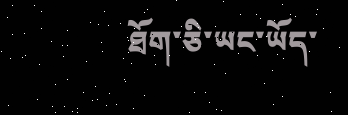ཐོག་ཅི་ཡང་ཡོད་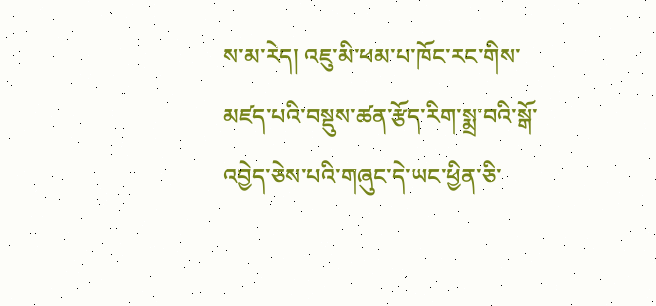ས་མ་རེད། འཇུ་མི་ཕམ་པ་ཁོང་རང་གིས་མཛད་པའི་བསྡུས་ཚན་རྩོད་རིག་སྨྲ་བའི་སྒོ་འབྱེད་ཅེས་པའི་གཞུང་དེ་ཡང་ཕྱིན་ཅི་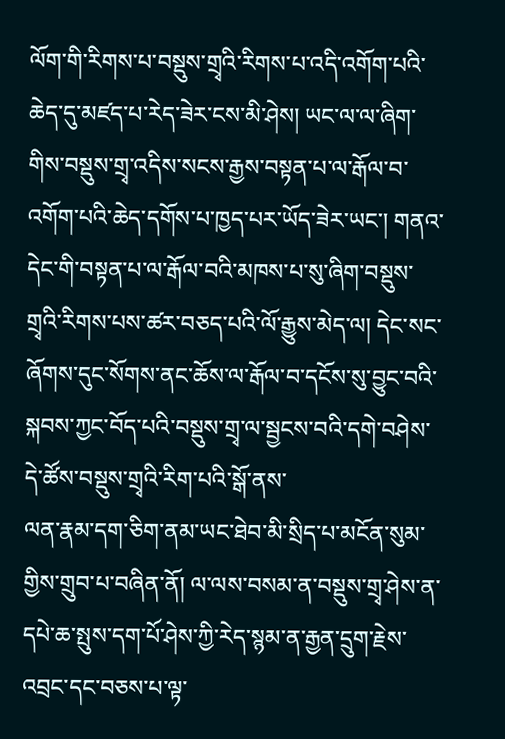ལོག་གི་རིགས་པ་བསྡུས་གྲྭའི་རིགས་པ་འདི་འགོག་པའི་ཆེད་དུ་མཛད་པ་རེད་ཟེར་ངས་མི་ཤེས། ཡང་ལ་ལ་ཞིག་གིས་བསྡུས་གྲྭ་འདིས་སངས་རྒྱས་བསྟན་པ་ལ་རྒོལ་བ་འགོག་པའི་ཆེད་དགོས་པ་ཁྱད་པར་ཡོད་ཟེར་ཡང་། གནའ་དེང་གི་བསྟན་པ་ལ་རྒོལ་བའི་མཁས་པ་སུ་ཞིག་བསྡུས་གྲྭའི་རིགས་པས་ཚར་བཅད་པའི་ལོ་རྒྱུས་མེད་ལ། དེང་སང་ཞོགས་དུང་སོགས་ནང་ཆོས་ལ་རྒོལ་བ་དངོས་སུ་བྱུང་བའི་སྐབས་ཀྱང་བོད་པའི་བསྡུས་གྲྭ་ལ་སྦྱངས་བའི་དགེ་བཤེས་དེ་ཚོས་བསྡུས་གྲྭའི་རིག་པའི་སྒོ་ནས་
ལན་རྣམ་དག་ཅིག་ནམ་ཡང་ཐེབ་མི་སྲིད་པ་མངོན་སུམ་གྱིས་གྲུབ་པ་བཞིན་ནོ། ལ་ལས་བསམ་ན་བསྡུས་གྲྭ་ཤེས་ན་དཔེ་ཆ་སྤུས་དག་པོ་ཤེས་ཀྱི་རེད་སྙམ་ན་རྒྱན་དྲུག་རྗེས་འབྲང་དང་བཅས་པ་ལྟ་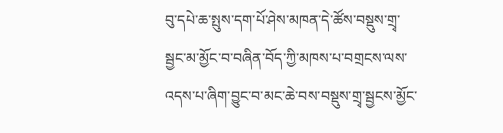བུ་དཔེ་ཆ་སྤུས་དག་པོ་ཤེས་མཁན་དེ་ཚོས་བསྡུས་གྲྭ་སྦྱང་མ་མྱོང་བ་བཞིན་བོད་ཀྱི་མཁས་པ་བགྲངས་ལས་འདས་པ་ཞིག་བྱུང་བ་མང་ཆེ་བས་བསྡུས་གྲྭ་སྦྱངས་མྱོང་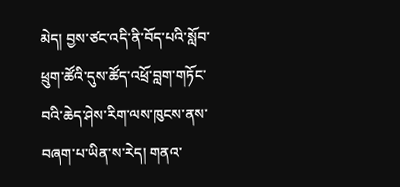མེད། བྱས་ཙང་འདི་ནི་བོད་པའི་སློབ་ཕྲུག་ཚོའི་དུས་ཚོད་འཕྲོ་བླག་གཏོང་བའི་ཆེད་ཤེས་རིག་ལས་ཁུངས་ནས་བཞག་པ་ཡིན་ས་རེད། གནའ་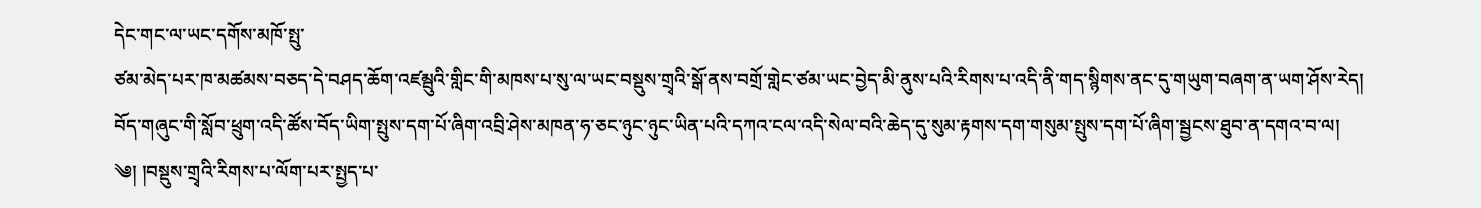དེང་གང་ལ་ཡང་དགོས་མཁོ་སྤུ་
ཙམ་མེད་པར་ཁ་མཚམས་བཅད་དེ་བཤད་ཆོག་འཛམྦུའི་གླིང་གི་མཁས་པ་སུ་ལ་ཡང་བསྡུས་གྲྭའི་སྒོ་ནས་བགྲོ་གླེང་ཙམ་ཡང་བྱེད་མི་ནུས་པའི་རིགས་པ་འདི་ནི་གད་སྙིགས་ནང་དུ་གཡུག་བཞག་ན་ཡག་ཤོས་རེད།
བོད་གཞུང་གི་སློབ་ཕྲུག་འདི་ཚོས་བོད་ཡིག་སྤུས་དག་པོ་ཞིག་འབྲི་ཤེས་མཁན་ཧ་ཅང་ཉུང་ཉུང་ཡིན་པའི་དཀའ་ངལ་འདི་སེལ་བའི་ཆེད་དུ་སུམ་རྟགས་དག་གསུམ་སྤུས་དག་པོ་ཞིག་སྦྱངས་ཐུབ་ན་དགའ་བ་ལ།
༄། །བསྡུས་གྲྭའི་རིགས་པ་ལོག་པར་སྤྱད་པ་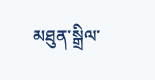མཐུན་སྒྲིལ་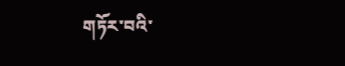གཏོར་བའི་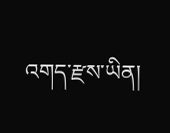འགད་རྫས་ཡིན།